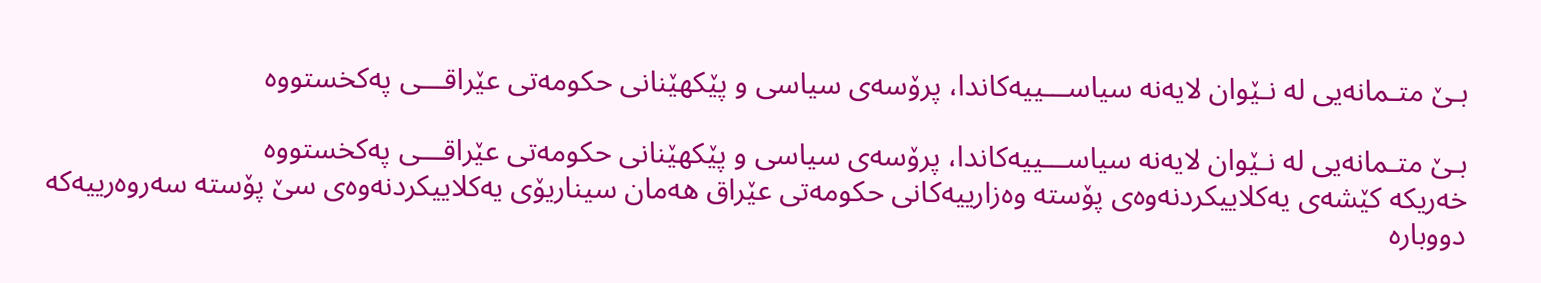بـێ‌ متـمانه‌یی لە نـێوان لایه‌نه‌ سیاســـییه‌كاندا، پرۆسه‌ی سیاسی و پێكهێنانی حكومه‌تی عێراقـــی په‌كخستووه‌

بـێ‌ متـمانه‌یی لە نـێوان لایه‌نه‌ سیاســـییه‌كاندا، پرۆسه‌ی سیاسی و پێكهێنانی حكومه‌تی عێراقـــی په‌كخستووه‌
خه‌ریكه‌ كێشه‌ی یه‌كلاییكردنه‌وه‌ی پۆسته‌ وه‌زارییه‌كانی حكومه‌تی عێراق هه‌مان سیناریۆی یه‌كلاییكردنه‌وه‌ی سێ‌ پۆسته‌ سه‌روه‌رییه‌كه‌ دووباره‌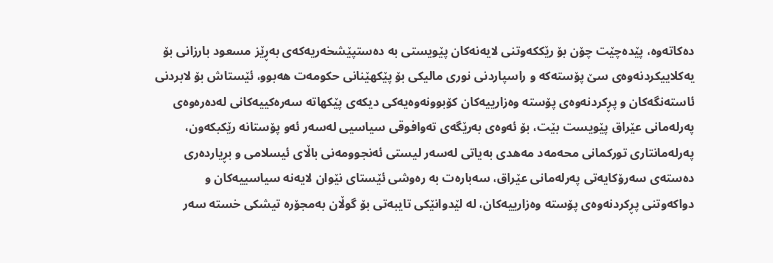ده‌كاته‌وه‌، پێده‌چێت چۆن بۆ رێككه‌وتنی لایه‌نه‌كان پێویستی به‌ ده‌ستپێشخه‌ریەكه‌ی به‌ڕێز مسعود بارزانی بۆ یه‌كلاییكردنه‌وه‌ی سێ‌ پۆسته‌كه‌ و راسپاردنی نوری مالیكی بۆ پێكهێنانی حكومه‌ت هەبوو، ئێستاش بۆ لابردنی ئاسته‌نگه‌كان و پڕكردنه‌وه‌ی پۆسته‌ وه‌زارییه‌كان كۆبوونه‌وه‌یه‌كی دیكه‌ی پێكهاته‌ سه‌ره‌كییه‌كانی له‌ده‌ره‌وه‌ی په‌رله‌مانی عێراق پێویست بێت، بۆ ئه‌وه‌ی به‌رێگه‌ی ته‌وافوقی سیاسیی له‌سه‌ر ئه‌و پۆستانه‌ رێكبكه‌ون، په‌رله‌مانتاری توركمانی محه‌مه‌د مه‌هدی به‌یاتی له‌سه‌ر لیستی ئه‌نجوومه‌نی باڵای ئیسلامی و بڕیارده‌ری ده‌سته‌ی سه‌رۆكایه‌تی په‌رله‌مانی عێراق، سه‌باره‌ت به‌ ره‌وشی ئێستای نێوان لایه‌نه‌ سیاسییه‌كان و دواكه‌وتنی پڕكردنه‌وه‌ی پۆسته‌ وه‌زارییه‌كان، له‌ لێدوانێكی تایبه‌تی بۆ گوڵان به‌مجۆره‌ تیشكی خسته‌ سه‌ر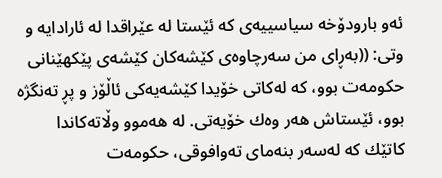ئه‌و بارودۆخه‌ سیاسییه‌ی كه‌ ئێستا له‌ عێراقدا له‌ ئارادایه‌ و وتی: ((به‌ڕای من سه‌رچاوه‌ی كێشه‌كان كێشه‌ی پێكهێنانی حكومه‌ت بوو، كه‌ له‌كاتی خۆیدا كێشه‌یه‌كی ئاڵۆز و پڕ ته‌نگژه‌ بوو، ئێستاش هه‌ر وه‌ك خۆیه‌تی. له‌ هه‌موو وڵاته‌كاندا كاتێك كه‌ له‌سه‌ر بنه‌مای ته‌وافوقی، حكومه‌ت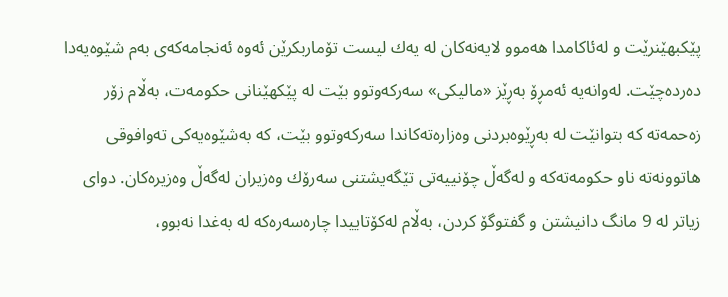پێكبهێنرێت و له‌ئاكامدا هه‌موو لایه‌نه‌كان له‌ یه‌ك لیست تۆماربكرێن ئه‌وه‌ ئه‌نجامه‌كه‌ی به‌م شێوه‌یه‌دا ده‌رده‌چێت. له‌وانه‌یه‌ ئه‌مڕۆ به‌ڕێز «مالیكی» سه‌ركه‌وتوو بێت له‌ پێكهێنانی حكومه‌ت، به‌ڵام زۆر زه‌حمه‌ته‌ كه‌ بتوانێت له‌ به‌ڕێوه‌بردنی وه‌زاره‌ته‌كاندا سه‌ركه‌وتوو بێت، كه‌ به‌شێوه‌یه‌كی تەوافوقی هاتوونه‌ته‌ ناو حكومه‌ته‌كه‌ و له‌گه‌ڵ چۆنییه‌تی تێگه‌یشتنی سه‌رۆك وه‌زیران له‌گه‌ڵ وه‌زیره‌كان. دوای زیاتر له‌ 9 مانگ دانیشتن و گفتوگۆ كردن، به‌ڵام له‌كۆتاییدا چاره‌سه‌ره‌كه‌ له‌ به‌غدا نه‌بوو،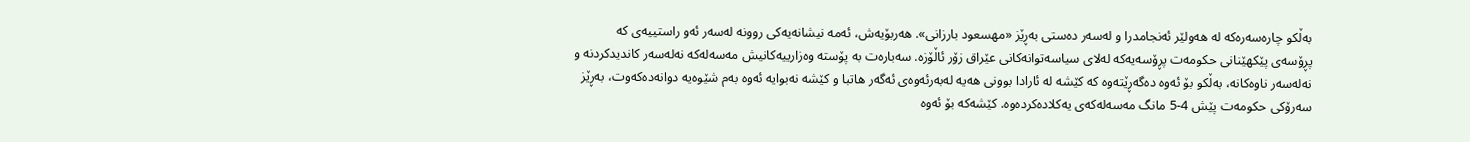به‌ڵكو چاره‌سه‌ره‌كه‌ له‌ هه‌ولێر ئه‌نجامدرا و له‌سه‌ر ده‌ستی به‌ڕێز «مهسعود بارزانی». هه‌ربۆیه‌ش، ئه‌مه‌ نیشانه‌یه‌كی روونه‌ له‌سه‌ر ئه‌و راستییه‌ی كه‌ پڕۆسه‌ی پێكهێنانی حكومه‌ت پڕۆسه‌یه‌كه‌ له‌لای سیاسه‌توانه‌كانی عێراق زۆر ئاڵۆزه‌. سه‌باره‌ت به‌ پۆسته‌ وه‌زارییه‌كانیش مه‌سه‌له‌كه‌ نه‌له‌سه‌ر كاندیدكردنه‌ و نه‌له‌سه‌ر ناوه‌كانه‌، به‌ڵكو بۆ ئه‌وه‌ ده‌گه‌ڕێته‌وه‌ كه‌ كێشه‌ له‌ ئارادا بوونی هه‌یه‌ له‌به‌رئه‌وه‌ی ئه‌گه‌ر هاتبا و كێشه‌ نه‌بوایه‌ ئه‌وه‌ به‌م شێوه‌یه‌ دوانه‌ده‌كه‌وت، به‌ڕێز سه‌رۆكی حكومه‌ت پێش 4-5 مانگ مه‌سه‌له‌كه‌ی یه‌كلاده‌كرده‌وه‌. كێشه‌كه‌ بۆ ئه‌وه‌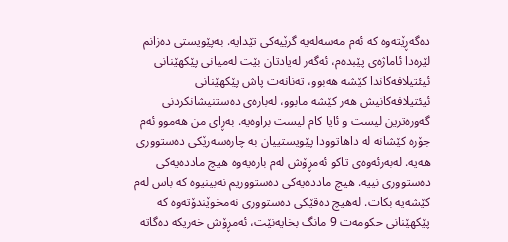ده‌گه‌ڕێته‌وه‌ كه‌ ئه‌م مه‌سه‌له‌یه‌ گرێیه‌كی تێدایه‌. به‌پێویستی ده‌زانم لێره‌دا ئاماژه‌ی پێبده‌م، ئه‌گه‌ر له‌یادتان بێت له‌میانی پێكهێنانی ئیئتیلافه‌كاندا كێشه‌ هه‌بوو، ته‌نانه‌ت پاش پێكهێنانی ئیئتیلافه‌كانیش هه‌ر كێشه‌ مابوو، له‌باره‌ی ده‌ستنیشانكردنی گه‌وره‌ترین لیست و ئایا كام لیست براوه‌یه‌. به‌ڕای من هه‌موو ئه‌م جۆره‌ كێشانه‌ له‌ داهاتوودا پێویستییان به‌ چاره‌سه‌رێكی ده‌ستووری هه‌یه‌. له‌به‌رئه‌وه‌ی تاكو ئه‌مڕۆش له‌م باره‌یه‌وه‌ هیچ مادده‌یه‌كی ده‌ستووری نییه‌. هیچ مادده‌یه‌كی ده‌ستووریم نه‌بینیوه‌ كه‌ باس له‌م كێشه‌یه‌ بكات. له‌هیچ ده‌قێكی ده‌ستووری نه‌مخوێندۆته‌وه‌ كه‌ پێكهێنانی حكومه‌ت 9 مانگ بخایه‌نێت، ئه‌مڕۆش خه‌ریكه‌ ده‌گاته‌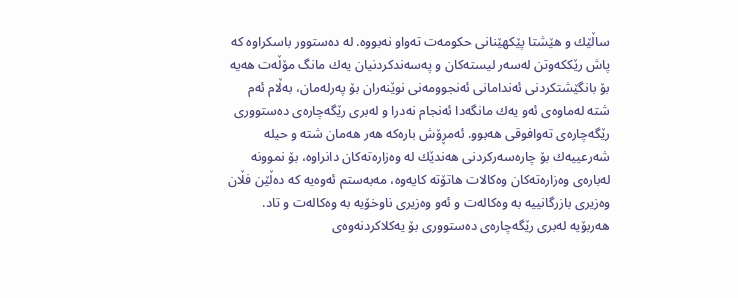ساڵێك و هێشتا پێكهێنانی حكومه‌ت ته‌واو نه‌بووه‌. له‌ ده‌ستوور باسكراوه‌ كه‌ پاش رێككه‌وتن له‌سه‌ر لیسته‌كان و په‌سه‌ندكردنیان یه‌ك مانگ مۆڵه‌ت هه‌یه‌ بۆ بانگێشتكردنی ئه‌ندامانی ئه‌نجوومه‌نی نوێنه‌ران بۆ په‌رله‌مان، به‌ڵام ئه‌م شته‌ له‌ماوه‌ی ئه‌و یه‌ك مانگه‌دا ئه‌نجام نه‌درا و له‌بری رێگه‌چاره‌ی ده‌ستووری رێگه‌چاره‌ی ته‌وافوقی هه‌بوو. ئه‌مڕۆش باره‌كه‌ هه‌ر هه‌مان شته‌ و حیله‌ شه‌رعییه‌ك بۆ چاره‌سه‌ركردنی هه‌ندێك له‌ وه‌زاره‌ته‌كان دانراوه‌، بۆ نموونه‌ له‌باره‌ی وه‌زاره‌ته‌كان وه‌كالات هاتۆته‌ كایه‌وه‌، مه‌به‌ستم ئه‌وه‌یه‌ كه‌ ده‌ڵێن فڵان وه‌زیری بازرگانییه‌ به‌ وه‌كاله‌ت و ئه‌و وه‌زیری ناوخۆیه‌ به‌ وه‌كاله‌ت و تاد. هه‌ربۆیه‌ له‌بری رێگه‌چاره‌ی ده‌ستووری بۆ یه‌كلاكردنه‌وه‌ی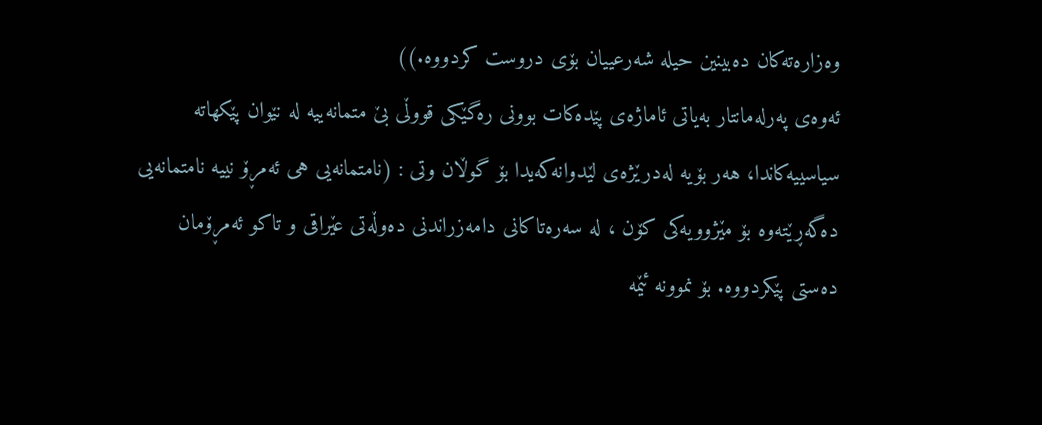وه‌زاره‌ته‌كان ده‌بینین حیله‌ شه‌رعییان بۆی دروست كردووه‌.))
ئه‌وه‌ی په‌ر‌له‌مانتار به‌یاتی ئاماژه‌ی پێده‌كات بوونی ره‌گێكی قووڵی بێ‌ متمانەییه‌ له‌ نێوان پێكهاته‌ سیاسییه‌كاندا، هه‌ر بۆیه‌ له‌درێژه‌ی لێدوانه‌كه‌یدا بۆ گوڵان وتی : (نامتمانه‌یی هی ئه‌مڕۆ نییه‌ نامتمانه‌یی ده‌گه‌ڕێته‌وه‌ بۆ مێژوویه‌كی كۆن ، له‌ سه‌ره‌تاكانی دامه‌زراندنی ده‌وڵه‌تی عێراقی و تاكو ئه‌مڕۆمان ده‌ستی پێكردووه‌. بۆ نموونه‌ ئێمه‌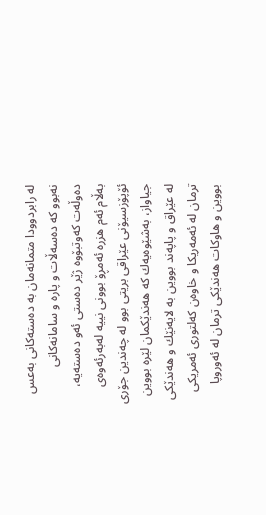له‌ رابردوودا متمانه‌مان به‌ ده‌سته‌كانی به‌عس نه‌بوو كه‌ ده‌سه‌ڵات و پاره‌ و سامانه‌كانی ده‌وڵه‌ت كه‌وتبۆوه‌ ژێر ده‌ستی ئه‌و ده‌سته‌یه‌، به‌ڵام ئه‌م هزره‌ ئه‌مڕۆ بوونی نییه‌ له‌به‌رئه‌وه‌ی ئۆپۆزسیۆنی عێراقی بریتی بوو له‌ چه‌ندین جۆری جیاواز، به‌شێوه‌یه‌ك كه‌ هه‌ندێكمان لێره‌ بووین له‌ عێراق و پاپه‌ند بووین به‌ لایه‌نێك و هه‌ندێكی ترمان له‌ ئه‌مه‌ریكا و خاوه‌ن كه‌لتوری ئه‌مریكی بووین و هاوكات هه‌ندێكی ترمان له‌ ئه‌وروپا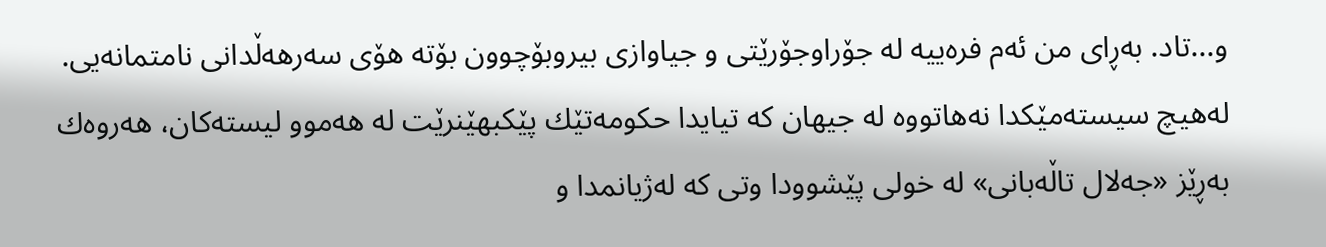و...تاد. به‌ڕای من ئه‌م فره‌ییه‌ له‌ جۆراوجۆرێتی و جیاوازی بیروبۆچوون بۆته‌ هۆی سه‌رهه‌ڵدانی نامتمانه‌یی. له‌هیچ سیسته‌مێكدا نه‌هاتووه‌ له‌ جیهان كه‌ تیایدا حكومه‌تێك پێكبهێنرێت له‌ هه‌موو لیسته‌كان، هه‌روه‌ك به‌ڕێز «جه‌لال تاڵه‌بانی» له‌ خولی پێشوودا وتی كه‌ له‌ژیانمدا و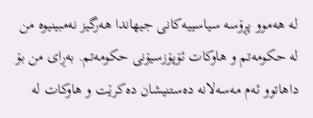له‌ هه‌موو پڕۆسه‌ سیاسییه‌كانی جیهاندا هه‌رگیز نه‌مبینیوه‌ من له‌ حكومه‌تم و هاوكات ئۆپۆزسیۆنی حكومه‌تم. به‌ڕای من بۆ داهاتوو ئه‌م مه‌سه‌لانه‌ ده‌ستنیشان ده‌كرێت و هاوكات له‌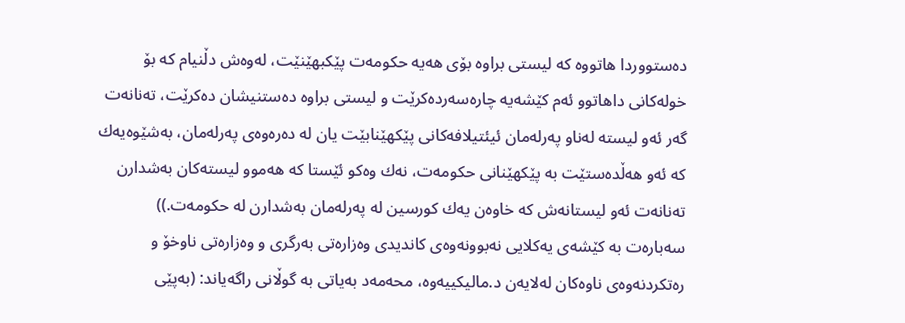ده‌ستووردا هاتووه‌ كه‌ لیستی براوه‌ بۆی هه‌یه‌ حكومه‌ت پێكبهێنێت، له‌وه‌ش دڵنیام كه‌ بۆ خوله‌كانی داهاتوو ئه‌م كێشه‌یه‌ چاره‌سه‌رده‌كرێت و لیستی براوه‌ ده‌ستنیشان ده‌كرێت، ته‌نانه‌ت گه‌ر ئه‌و لیسته‌ له‌ناو په‌رله‌مان ئیئتیلافه‌كانی پێكهێنابێت یان له‌ ده‌ره‌وه‌ی په‌رله‌مان، به‌شێوه‌یه‌ك كه‌ ئه‌و هه‌ڵده‌ستێت به‌ پێكهێنانی حكومه‌ت، نه‌ك وه‌كو ئێستا كه‌ هه‌موو لیسته‌كان به‌شدارن ته‌نانه‌ت ئه‌و لیستانه‌ش كه‌ خاوه‌ن یه‌ك كورسین له‌ په‌رله‌مان به‌شدارن له‌ حكومه‌ت.))
سه‌باره‌ت به‌ كێشه‌ی یه‌كلایی نه‌بوونه‌وه‌ی كاندیدی وه‌زاره‌تی به‌رگری و وه‌زاره‌تی ناوخۆ و ره‌تكردنه‌وه‌ی ناوه‌كان له‌لایه‌ن د.مالیكییه‌وه‌، محه‌مه‌د به‌یاتی به‌ گوڵانی راگه‌یاند: (به‌پێی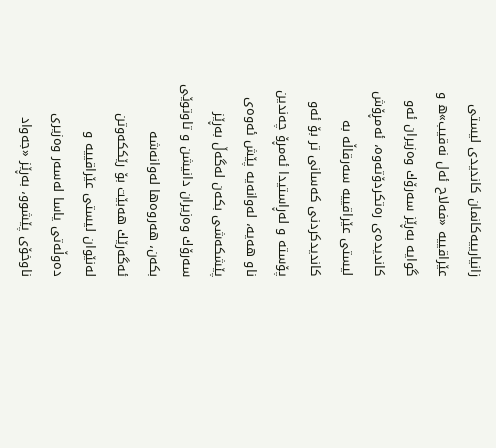زانیارییه‌كانمان كاندیدی لیستی عێراقییه‌ «فه‌لاح ئه‌ل نه‌قیب»ه‌ و گوایه‌ به‌ڕێز سه‌رۆك وه‌زیران ئه‌و كاندیده‌ی ره‌تكردۆته‌وه‌، ئه‌مڕۆش لیستی عێراقییه‌ سه‌رقاڵه‌ به‌ كاندیدكردنی كه‌سانی تر بۆ ئه‌و پۆسته‌ و له‌ڕاستیدا ئه‌مڕۆ چه‌ندین ناو هه‌یه‌، له‌وانه‌یه‌ پێش ئه‌وه‌ی پێشكه‌شی بكه‌ن له‌گه‌ڵ به‌ڕێز سه‌رۆك وه‌زیران دانیشن و تاوتوێی بكه‌ن، هه‌روه‌ها له‌وانه‌شه‌ ئه‌گه‌رێك هه‌بێت بۆ رێككه‌وتن له‌نێوان لیستی عێراقییه‌ و ده‌وڵه‌تی یاسا له‌سه‌ر وه‌زیری ناوخۆی پێشوو، به‌ڕێز «جه‌واد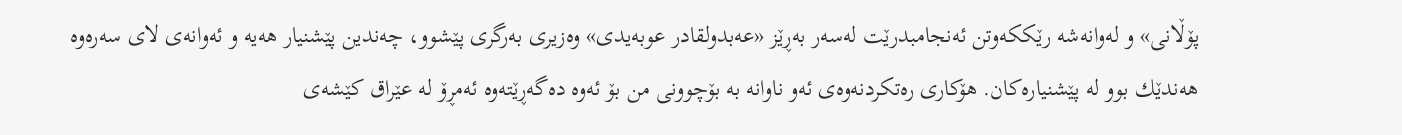پۆڵانی» و له‌وانه‌شه‌ رێككه‌وتن ئه‌نجامبدرێت له‌سه‌ر به‌ڕێز «عه‌بدولقادر عو‌به‌یدی» وه‌زیری به‌رگری پێشوو، چه‌ندین پێشنیار هه‌یه‌ و ئه‌وانه‌ی لای سه‌ره‌وه‌ هه‌ندێك بوو له‌ پێشنیاره‌كان. هۆكاری ره‌تكردنه‌وه‌ی ئه‌و ناوانه‌ به‌ بۆچوونی من بۆ ئه‌وه‌ ده‌گەڕێته‌وه‌ ئه‌مڕۆ له‌ عێراق كێشه‌ی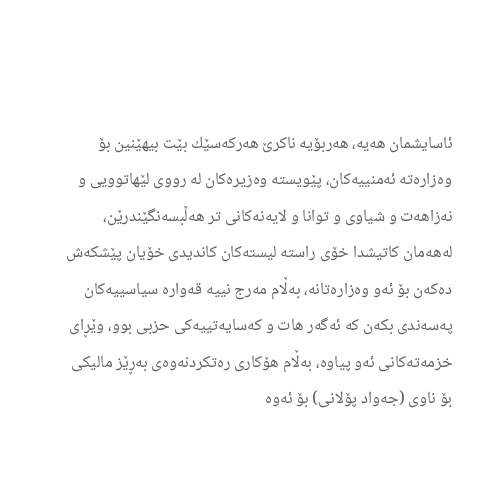ئاسایشمان هه‌یه‌، هه‌ربۆیه‌ ناكرێ هه‌ركه‌سێك بێت بیهێنین بۆ وه‌زاره‌ته‌ ئه‌منییه‌كان، پێویسته‌ وه‌زیره‌كان له‌ رووی لێهاتوویی و نه‌زاهه‌ت و شیاوی و توانا و لایه‌نه‌كانی تر هه‌ڵبسه‌نگێندرێن، له‌هه‌مان كاتیشدا خۆی راسته‌ لیسته‌كان كاندیدی خۆیان پێشكه‌ش ده‌كه‌ن بۆ ئه‌و وه‌زاره‌تانه‌، به‌ڵام مه‌رج نییه‌ قه‌واره‌ سیاسییه‌كان په‌سه‌ندی بكه‌ن كه‌ ئه‌گه‌ر هات و كه‌سایه‌تییه‌كی حزبی بوو، وێڕای خزمه‌ته‌كانی ئه‌و پیاوه،‌ به‌ڵام هۆكاری ره‌تكردنه‌وه‌ی به‌ڕێز مالیكی بۆ ناوی (جه‌واد پۆلانی) بۆ ئه‌وه‌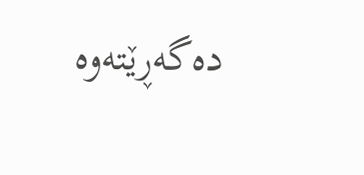ده‌گه‌ڕێته‌وه‌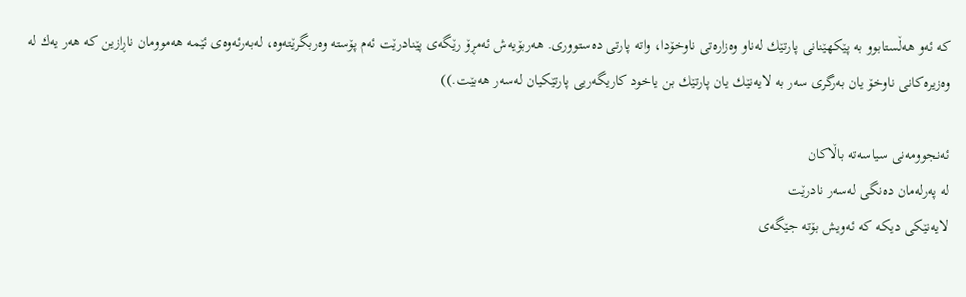كه‌ ئه‌و هه‌ڵستابوو به‌ پێكهێنانی پارتێك له‌ناو وه‌زاره‌تی ناوخۆدا، واته‌ پارتی ده‌ستووری. هه‌ربۆیه‌ش ئه‌مڕۆ رێگه‌ی پێنادرێت ئه‌م پۆسته‌ وه‌ربگرێتەوە، له‌به‌رئه‌وه‌ی ئێمه‌ هه‌موومان ناڕازین كه‌ هه‌ر یه‌ك له‌ وه‌زیره‌كانی ناوخۆ یان به‌رگری سه‌ر به‌ لایه‌نێك یان پارتێك بن یاخود كاریگه‌ریی پارتێكیان له‌سه‌ر هه‌بێت.))

ئه‌نجوومه‌نی سیاسه‌ته‌ باڵاكان
له‌ په‌رله‌مان ده‌نگی له‌سه‌ر نادرێت
لایه‌نێكی دیكه‌ كه‌ ئه‌ویش بۆته‌ جێگه‌ی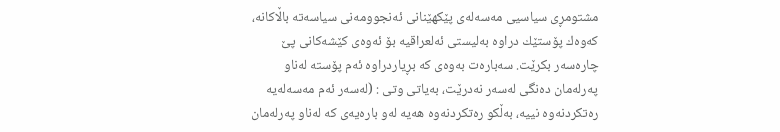مشتومڕی سیاسیی مه‌سه‌له‌ی پێكهێنانی ئه‌نجوومه‌نی سیاسه‌ته‌ باڵاكانه‌، كه‌وه‌ك پۆستێك دراوه‌ به‌لیستی ئه‌لعراقیه‌ بۆ ئه‌وه‌ی كێشه‌كانی پێ‌ چاره‌سه‌ر بكرێت. سه‌باره‌ت به‌وه‌ی كه‌ بڕیاردراوه‌ ئه‌م پۆسته‌ له‌ناو په‌رله‌مان ده‌نگی له‌سه‌ر نه‌درێت، به‌یاتی وتی : (له‌سه‌ر ئه‌م مه‌سه‌له‌یه‌ ره‌تكردنه‌وه‌ نییه‌، به‌ڵكو ره‌تكردنه‌وه‌ هه‌یه‌ له‌و باره‌یه‌ی كه‌ له‌ناو په‌رله‌مان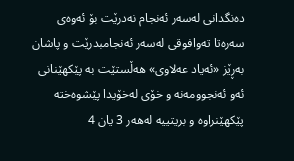ده‌نگدانی له‌سه‌ر ئه‌نجام نه‌درێت بۆ ئه‌وه‌ی سه‌ره‌تا تەوافوقی له‌سه‌ر ئه‌نجامبدرێت و پاشان به‌ڕێز «ئه‌یاد عه‌لاوی» هه‌ڵستێت به‌ پێكهێنانی ئه‌و ئه‌نجوومه‌نه‌ و خۆی له‌خۆیدا پێشوه‌خته‌ پێكهێنراوه‌ و بریتییه‌ له‌هه‌ر 3 یان 4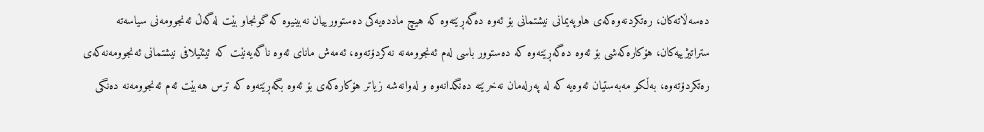ده‌سه‌ڵاته‌كان، ره‌تكردنه‌وه‌كه‌ی هاوپه‌یمانی نیشتمانی بۆ ئه‌وه‌ ده‌گه‌ڕێته‌وه‌ كه‌ هیچ مادده‌یه‌كی ده‌ستوورییان نه‌بینیوه‌ كه‌ گونجاو بێت له‌گه‌ڵ ئه‌نجوومه‌نی سیاسه‌ته‌ ستراتیژییه‌كان، هۆكاره‌كه‌شی بۆ ئه‌وه‌ ده‌گه‌ڕێته‌وه‌ كه‌ ده‌ستوور باسی له‌م ئه‌نجوومه‌نه‌ نه‌كردۆته‌وه‌، ئه‌مه‌ش مانای ئه‌وه‌ ناگه‌یه‌نێت كه‌ ئیئتیلافی نیشتمانی ئه‌نجوومه‌نه‌كه‌ی ره‌تكردۆته‌وه‌، به‌ڵكو مه‌به‌ستیان ئه‌وه‌یه‌ كه‌ له‌ په‌رله‌مان نه‌خرێته‌ ده‌نگدانه‌وه‌ و له‌وانه‌شه‌ زیاتر هۆكاره‌كه‌ی بۆ ئه‌وه‌ بگه‌ڕێته‌وه‌ كه‌ ترس هه‌بێت ئه‌م ئه‌نجوومه‌نه‌ ده‌نگی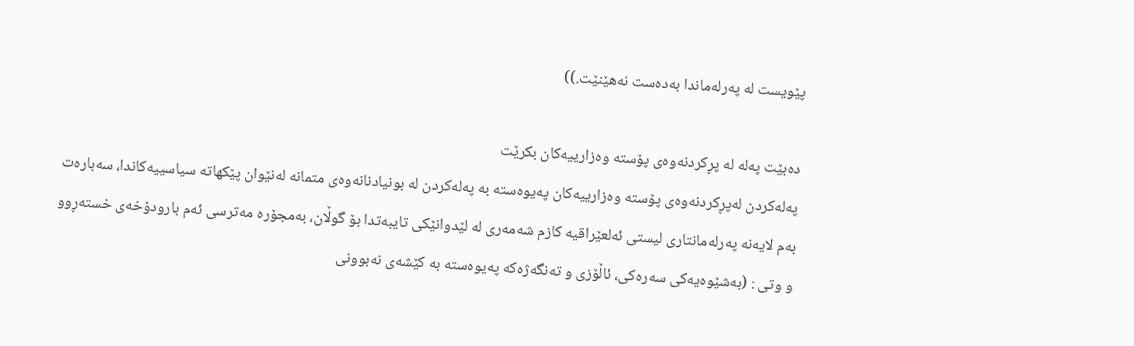پێویست له‌ په‌رله‌ماندا به‌ده‌ست نه‌هێنێت.))

ده‌بێت په‌له‌ له‌ پڕكردنه‌وه‌ی پۆسته‌ وه‌زارییه‌كان بكرێت
په‌له‌كردن له‌پڕكردنه‌وه‌ی پۆسته‌ وه‌زارییه‌كان په‌یوه‌سته‌ به‌ په‌له‌كردن له‌ بونیادنانه‌وه‌ی متمانه‌ له‌نێوان پێكهاته‌ سیاسییه‌كاندا، سه‌باره‌ت به‌م لایه‌نه‌ په‌رله‌مانتاری لیستی ئه‌لعێراقیه‌ كازم شه‌مه‌ری له‌ لێدوانێكی تایبه‌تدا بۆ گوڵان، به‌مجۆره‌ مه‌ترسی ئه‌م بارودۆخه‌ی خسته‌ڕوو و وتی : (به‌شێوه‌یه‌كی سه‌ره‌كی، ئاڵۆزی و ته‌نگه‌ژه‌كه‌ په‌یوه‌سته‌ به‌ كێشه‌ی نه‌بوونی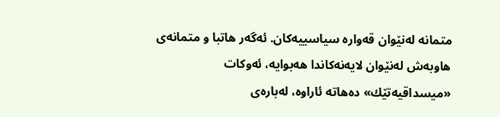متمانه‌ له‌نێوان قه‌واره‌ سیاسییه‌كان. ئه‌گه‌ر هاتبا و متمانه‌ی هاوبه‌ش له‌نێوان لایه‌نه‌كاندا هه‌بوایه‌، ئه‌وكات «میسداقیه‌تێك» ده‌هاته‌ ئاراوه‌، له‌باره‌ی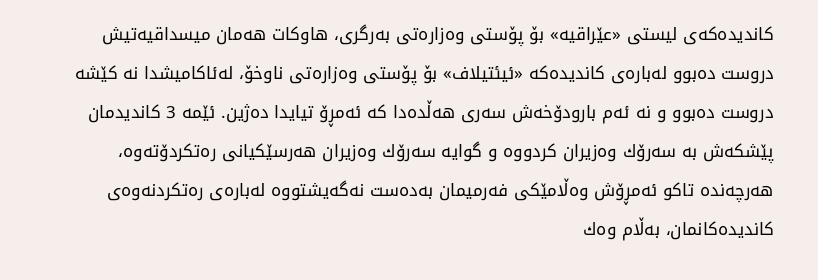كاندیده‌كه‌ی لیستی «عێراقیه‌» بۆ پۆستی وه‌زاره‌تی به‌رگری، هاوكات هه‌مان میسداقیه‌تیش دروست ده‌بوو له‌باره‌ی كاندیده‌كه‌ «ئیئتیلاف» بۆ پۆستی وه‌زاره‌تی ناوخۆ، له‌ئاكامیشدا نه‌ كێشه‌ دروست ده‌بوو و نه‌ ئه‌م بارودۆخه‌ش سه‌ری هه‌ڵده‌دا كه‌ ئه‌مڕۆ تیایدا ده‌ژین. ئێمه‌ 3 كاندیدمان پێشكه‌ش به‌ سه‌رۆك وه‌زیران كردووه‌ و گوایه‌ سه‌رۆك وه‌زیران هه‌رسێكیانی ره‌تكردۆته‌وه‌، هه‌رچه‌نده‌ تاكو ئه‌مڕۆش وه‌ڵامێكی فه‌رمیمان به‌ده‌ست نه‌گه‌یشتووه‌ له‌باره‌ی ره‌تكردنه‌وه‌ی كاندیده‌كانمان، به‌ڵام وه‌ك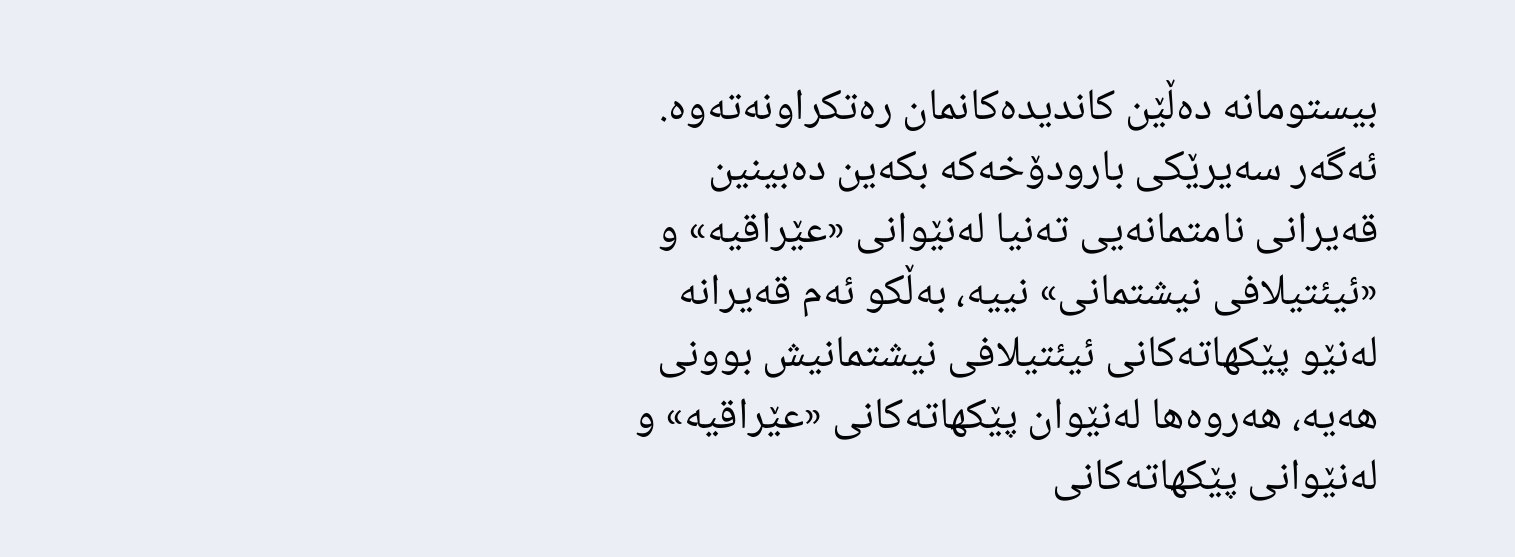بیستومانه‌ ده‌ڵێن كاندیده‌كانمان ره‌تكراونه‌ته‌وه‌. ئه‌گه‌ر سه‌یرێكی بارودۆخه‌كه‌ بكه‌ین ده‌بینین قه‌یرانی نامتمانه‌یی ته‌نیا له‌نێوانی «عێراقیه» و «ئیئتیلافی نیشتمانی» نییه‌، به‌ڵكو ئه‌م قه‌یرانه‌ له‌نێو پێكهاته‌كانی ئیئتیلافی نیشتمانیش بوونی هه‌یه‌، هه‌روه‌ها له‌نێوان پێكهاته‌كانی «عێراقیه‌» و له‌نێوانی پێكهاته‌كانی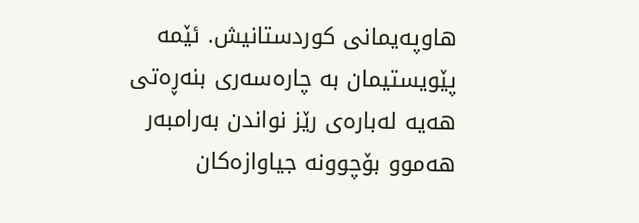هاوپه‌یمانی كوردستانیش. ئێمه‌ پێویستیمان به‌ چاره‌سه‌ری بنه‌ڕه‌تی هه‌یه‌ له‌باره‌ی رێز نواندن به‌رامبه‌ر هه‌موو بۆچوونه‌ جیاوازه‌كان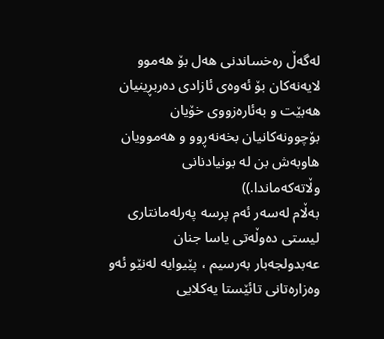له‌گه‌ڵ ره‌خساندنی هه‌ل بۆ هه‌موو لایه‌نه‌كان بۆ ئه‌وه‌ی ئازادی ده‌ربڕینیان هه‌بێت و به‌ئاره‌زووی خۆیان بۆچوونه‌كانیان بخه‌نه‌ڕوو و هه‌موویان هاوبه‌ش بن له‌ بونیادنانی وڵاته‌كه‌ماندا.))
به‌ڵام له‌سه‌ر ئه‌م پرسه‌ په‌رله‌مانتاری لیستی ده‌وڵه‌تی یاسا جنان عه‌بدولجه‌بار به‌رسیم ، پێیوایه‌ له‌نێو ئه‌و وه‌زاره‌تانی تائێستا یه‌كلایی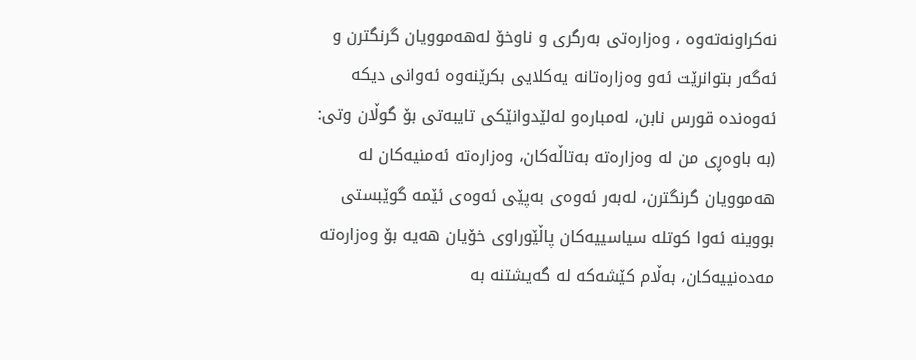نه‌كراونه‌ته‌وه‌ ، وه‌زاره‌تی به‌رگری و ناوخۆ له‌هه‌موویان گرنگترن و ئه‌گه‌ر بتوانرێت ئه‌و وه‌زاره‌تانه‌ یه‌كلایی بكرێنه‌وه‌ ئه‌وانی دیكه‌ ئه‌وه‌نده‌ قورس نابن، له‌مباره‌و له‌لێدوانێكی تایبه‌تی بۆ گوڵان وتی: (به‌ باوه‌ڕی من له‌ وه‌زاره‌ته‌ به‌تاڵه‌كان، وه‌زاره‌ته‌ ئه‌منیه‌كان له‌ هه‌موویان گرنگترن، له‌به‌ر ئه‌وه‌ی به‌پێی ئه‌وه‌ی ئێمه‌ گوێبستی بووینه‌ ئه‌وا كوتله‌ سیاسییه‌كان پاڵێوراوی خۆیان هه‌یه‌ بۆ وه‌زاره‌ته‌ مه‌ده‌نییه‌كان، به‌ڵام كێشه‌كه‌ له‌ گه‌یشتنه‌ به‌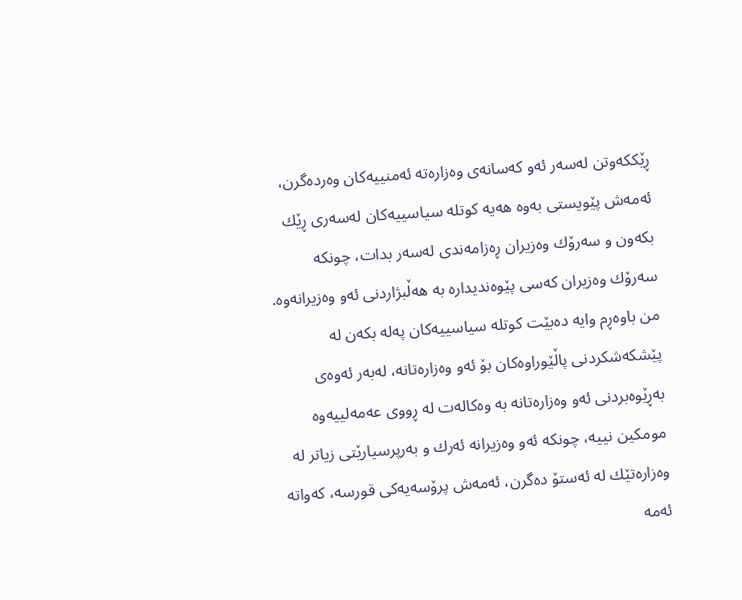ڕێككه‌وتن له‌سه‌ر ئه‌و كه‌سانه‌ی وه‌زاره‌ته‌ ئه‌منییه‌كان وه‌رده‌گرن، ئه‌مه‌ش پێویستی به‌وه‌ هه‌یه‌ كوتله‌ سیاسییه‌كان له‌سه‌ری ڕێك بكه‌ون و سه‌رۆك وه‌زیران ڕه‌زامه‌ندی له‌سه‌ر بدات، چونكه‌ سه‌رۆك وه‌زیران كه‌سی پێوه‌ندیداره‌ به‌ هه‌ڵبژاردنی ئه‌و وه‌زیرانه‌وه‌. من باوه‌ڕم وایه‌ ده‌بێت كوتله‌ سیاسییه‌كان په‌له‌ بكه‌ن له‌ پێشكه‌شكردنی پاڵێوراوه‌كان بۆ ئه‌و وه‌زاره‌تانه‌، له‌به‌ر ئه‌وه‌ی به‌ڕێوه‌بردنی ئه‌و وه‌زاره‌تانه‌ به‌ وه‌كاله‌ت له‌ ڕووی عه‌مه‌لییه‌وه‌ مومكین نییه‌، چونكه‌ ئه‌و وه‌زیرانه‌ ئه‌رك و به‌رپرسیارێتی زیاتر له‌ وه‌زاره‌تێك له‌ ئه‌ستۆ ده‌گرن، ئه‌مه‌ش پرۆسه‌یه‌كی قورسه‌، كه‌واته‌ ئه‌مه‌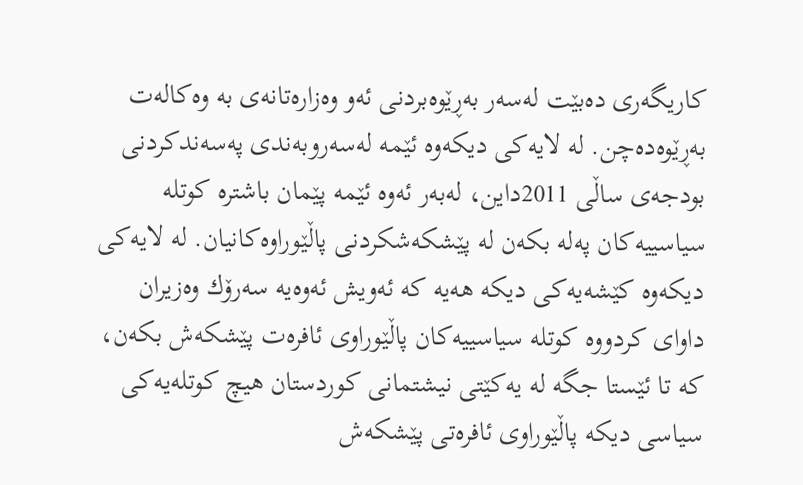كاریگه‌ری ده‌بێت له‌سه‌ر به‌ڕێوه‌بردنی ئه‌و وه‌زاره‌تانه‌ی به‌ وه‌كاله‌ت به‌ڕێوه‌ده‌چن. له‌ لایه‌كی دیكه‌وه‌ ئێمه‌ له‌سه‌روبه‌ندی په‌سه‌ندكردنی بودجه‌ی ساڵی 2011داین، له‌به‌ر ئه‌وه‌ ئێمه‌ پێمان باشتره‌ كوتله‌ سیاسییه‌كان په‌له‌ بكه‌ن له‌ پێشكه‌شكردنی پاڵێوراوه‌كانیان. له‌ لایه‌كی دیكه‌وه‌ كێشه‌یه‌كی دیكه‌ هه‌یه‌ كه‌ ئه‌ویش ئه‌وه‌یه‌ سه‌رۆك وه‌زیران داوای كردووه‌ كوتله‌ سیاسییه‌كان پاڵێوراوی ئافره‌ت پێشكه‌ش بكه‌ن، كه‌ تا ئێستا جگه‌ له‌ یه‌كێتی نیشتمانی كوردستان هیچ كوتله‌یه‌كی سیاسی دیكه‌ پاڵێوراوی ئافره‌تی پێشكه‌ش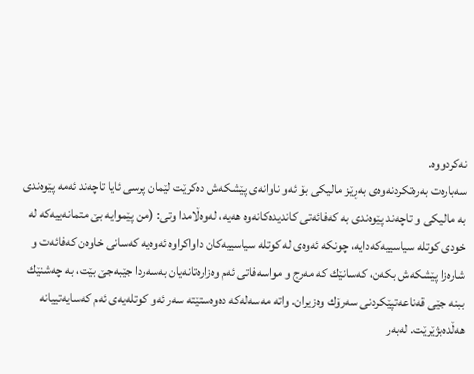نه‌كردووه‌.
سه‌باره‌ت به‌ره‌تكردنه‌وه‌ی بەڕێز مالیكی بۆ ئه‌و ناوانه‌ی پێشكه‌ش ده‌كرێت لێمان پرسی ئایا تاچه‌ند ئه‌مه‌ پێوەندی به‌ مالیكی و تاچه‌ند پێوەندی به‌ كه‌فائه‌تی كاندیده‌كانه‌وه‌ هه‌یه‌، له‌وه‌ڵامدا وتی: (من پێموایه‌ بێ متمانه‌ییه‌كه‌ له‌ خودی كوتله‌ سیاسییه‌كه‌دایه‌، چونكه‌ ئه‌وه‌ی له‌ كوتله‌ سیاسییه‌كان داواكراوه‌ ئه‌وه‌یه‌ كه‌سانی خاوه‌ن كه‌فائه‌ت و شاره‌زا پێشكه‌ش بكه‌ن، كه‌سانێك كه‌ مه‌رج و مواسه‌فاتی ئه‌م وه‌زاره‌تانه‌یان به‌سه‌ردا جێبه‌جێ بێت، به‌ چه‌شنێك ببنه‌ جێی قه‌ناعه‌تپێكردنی سه‌رۆك وه‌زیران. واته‌ مه‌سه‌له‌كه‌ ده‌وه‌ستێته‌ سه‌ر ئه‌و كوتله‌یه‌ی ئه‌م كه‌سایه‌تییانه‌ هه‌ڵده‌بژێرێت. له‌به‌ر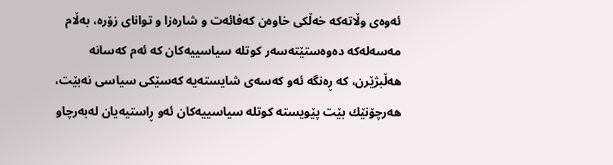ئه‌وه‌ی وڵاته‌كه‌ خه‌ڵكی خاوه‌ن كه‌فائه‌ت و شاره‌زا و توانای زۆره‌، به‌ڵام مه‌سه‌له‌كه‌ ده‌وه‌ستێته‌سه‌ر كوتله‌ سیاسییه‌كان كه‌ ئه‌م كه‌سانه‌ هه‌ڵبژێرن، كه‌ ڕه‌نگه‌ ئه‌و كه‌سه‌ی شایسته‌یه‌ كه‌سێكی سیاسی نه‌بێت، هه‌رچۆنێك بێت پێویسته‌ كوتله‌ سیاسییه‌كان ئه‌و ڕاستیه‌یان له‌به‌رچاو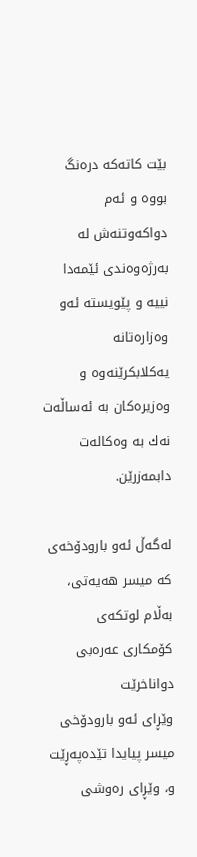بێت كاته‌كه‌ دره‌نگ بووه‌ و ئه‌م دواكه‌وتنه‌ش له‌ به‌رژه‌وه‌ندی ئێمه‌دا نییه‌ و پێویسته‌ ئه‌و وه‌زاره‌تانه‌ یه‌كلابكرێنه‌وه‌ و وه‌زیره‌كان به‌ ئه‌ساڵه‌ت نه‌ك به‌ وه‌كاله‌ت دابمه‌زرێن.

له‌گه‌ڵ ئه‌و بارودۆخه‌ی كه‌ میسر هه‌یه‌تی، به‌ڵام لوتكه‌ی كۆمكاری عه‌ره‌بی دواناخرێت
وێڕای ئه‌و بارودۆخی میسر پیایدا تێده‌پەڕێت و، وێڕای ره‌وشی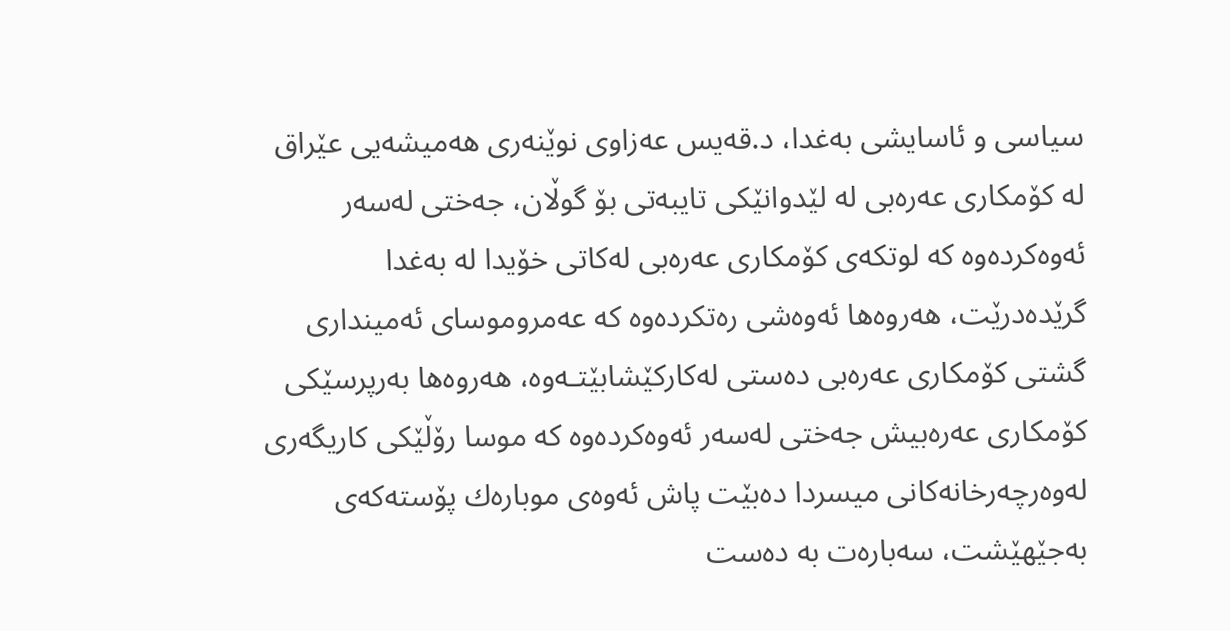سیاسی و ئاسایشی به‌غدا، د.قه‌یس عەزاوی نوێنه‌ری هه‌میشه‌یی عێراق له‌ كۆمكاری عه‌ره‌بی له‌ لێدوانێكی تایبه‌تی بۆ گوڵان، جه‌ختی له‌سه‌ر ئه‌وه‌كرده‌وه‌ كه‌ لوتكه‌ی كۆمكاری عه‌ره‌بی له‌كاتی خۆیدا له‌ به‌غدا گرێدەد‌رێت، هه‌روه‌ها ئه‌وه‌شی ره‌تكرده‌وه‌ كه‌ عه‌مروموسای ئه‌مینداری گشتی كۆمكاری عه‌ره‌بی ده‌ستی له‌كاركێشابێتـه‌وه‌، هه‌روه‌ها به‌رپرسێكی كۆمكاری عه‌ره‌بیش جه‌ختی له‌سه‌ر ئه‌وه‌كرده‌وه‌ كه‌ موسا رۆڵێكی كاریگه‌ری له‌وه‌رچه‌رخانه‌كانی میسردا ده‌بێت پاش ئه‌وه‌ی موباره‌ك پۆسته‌كه‌ی به‌جێهێشت، سه‌باره‌ت به‌ ده‌ست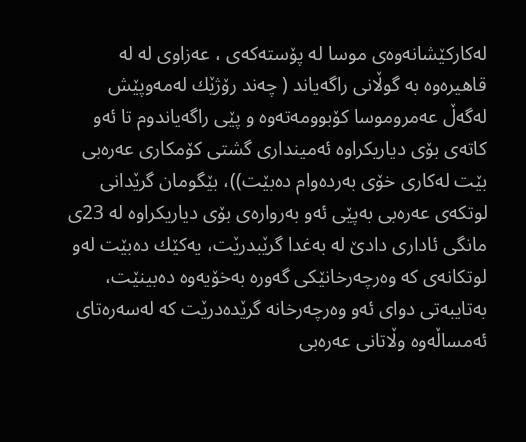له‌كاركێشانه‌وه‌ی موسا له‌ پۆسته‌كه‌ی ، عه‌زاوی له‌ له‌ قاهیره‌وه‌ به‌ گوڵانی راگه‌یاند ( چه‌ند رۆژێك له‌مه‌وپێش له‌گه‌ڵ عه‌مروموسا كۆبوومه‌ته‌وه‌ و پێی راگه‌یاندوم ‌تا ئه‌و كاته‌ی بۆی دیاریكراوه‌ ئه‌مینداری گشتی كۆمكاری عه‌ره‌بی بێت له‌كاری خۆی به‌رده‌وام ده‌بێت))، بێگومان گرێدانی لوتكه‌ی عه‌ره‌بی به‌پێی ئه‌و به‌رواره‌ی بۆی دیاریكراوه‌ له‌ 23ی مانگی ئاداری دادێ‌ له‌ به‌غدا گرێبدرێت، یه‌كێك ده‌بێت له‌و لوتكانه‌ی كه‌ وه‌رچه‌رخانێكی گه‌وره‌ به‌خۆیه‌وه‌ ده‌بینێت، به‌تایبه‌تی دوای ئه‌و وه‌رچه‌رخانه‌ گرێدەد‌رێت كه‌ له‌سه‌ره‌تای ئه‌مساڵه‌وه‌ وڵاتانی عه‌ره‌بی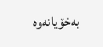به‌خۆیانه‌وه‌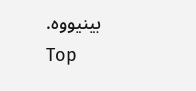بینیووه‌.
Top